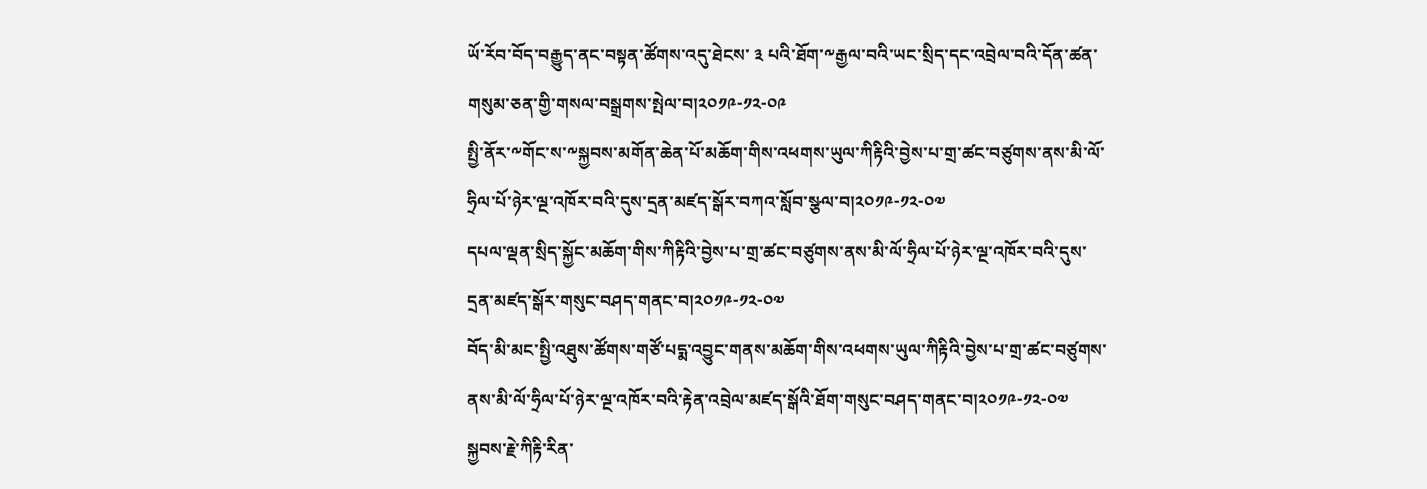ཡོ་རོབ་བོད་བརྒྱུད་ནང་བསྟན་ཚོགས་འདུ་ཐེངས་ ༣ པའི་ཐོག་༸རྒྱལ་བའི་ཡང་སྲིད་དང་འབྲེལ་བའི་དོན་ཚན་གསུམ་ཅན་གྱི་གསལ་བསྒྲགས་སྤེལ་བ།༢༠༡༩-༡༢-༠༩
སྤྱི་ནོར་༸གོང་ས་༸སྐྱབས་མགོན་ཆེན་པོ་མཆོག་གིས་འཕགས་ཡུལ་ཀིརྟིའི་བྱེས་པ་གྲ་ཚང་བཙུགས་ནས་མི་ལོ་ཧྲིལ་པོ་ཉེར་ལྔ་འཁོར་བའི་དུས་དྲན་མཛད་སྒོར་བཀའ་སློབ་སྩལ་བ།༢༠༡༩-༡༢-༠༧
དཔལ་ལྡན་སྲིད་སྐྱོང་མཆོག་གིས་ཀིརྟིའི་བྱེས་པ་གྲ་ཚང་བཙུགས་ནས་མི་ལོ་ཧྲིལ་པོ་ཉེར་ལྔ་འཁོར་བའི་དུས་དྲན་མཛད་སྒོར་གསུང་བཤད་གནང་བ།༢༠༡༩-༡༢-༠༧
བོད་མི་མང་སྤྱི་འཐུས་ཚོགས་གཙོ་པདྨ་འབྱུང་གནས་མཆོག་གིས་འཕགས་ཡུལ་ཀིརྟིའི་བྱེས་པ་གྲ་ཚང་བཙུགས་ནས་མི་ལོ་ཧྲིལ་པོ་ཉེར་ལྔ་འཁོར་བའི་རྟེན་འབྲེལ་མཛད་སྒོའི་ཐོག་གསུང་བཤད་གནང་བ།༢༠༡༩-༡༢-༠༧
སྐྱབས་རྗེ་ཀིརྟི་རིན་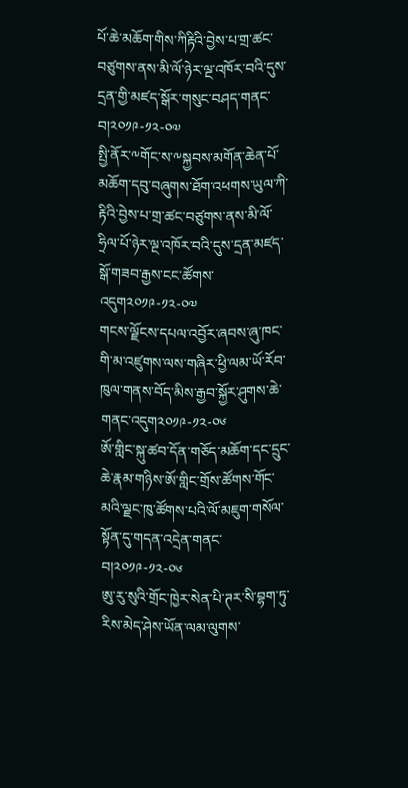པོ་ཆེ་མཆོག་གིས་ཀིརྟིའི་བྱེས་པ་གྲ་ཚང་བཙུགས་ནས་མི་ལོ་ཉེར་ལྔ་འཁོར་བའི་དུས་དྲན་གྱི་མཛད་སྒོར་གསུང་བཤད་གནང་བ།༢༠༡༩-༡༢-༠༧
སྤྱི་ནོར་༸གོང་ས་༸སྐྱབས་མགོན་ཆེན་པོ་མཆོག་དབུ་བཞུགས་ཐོག་འཕགས་ཡུལ་ཀི་རྟིའི་བྱེས་པ་གྲ་ཚང་བཙུགས་ནས་མི་ལོ་ཧྲིལ་པོ་ཉེར་ལྔ་འཁོར་བའི་དུས་དྲན་མཛད་སྒོ་གཟབ་རྒྱས་ངང་ཚོགས་འདུག༢༠༡༩-༡༢-༠༧
གངས་ལྗོངས་དཔལ་འབྱོར་ཞབས་ཞུ་ཁང་གི་མ་འཛུགས་ལས་གཞིར་ཕྱི་ལམ་ཡོ་རོབ་ཁུལ་གནས་བོད་མིས་རྒྱབ་སྐྱོར་ཤུགས་ཆེ་གནང་འདུག༢༠༡༩-༡༢-༠༦
ཨོ་གླིང་སྐུ་ཚབ་དོན་གཅོད་མཆོག་དང་དྲུང་ཆེ་རྣམ་གཉིས་ཨོ་གླིང་གྲོས་ཚོགས་གོང་མའི་ལྗང་ཁུ་ཚོགས་པའི་ལོ་མཇུག་གསོལ་སྟོན་དུ་གདན་འདྲེན་གནང་བ།༢༠༡༩-༡༢-༠༦
ཨུ་རུ་སུའི་གྲོང་ཁྱེར་སེན་པི་ཊར་སི་བྷག་ཏུ་རིས་མེད་ཤེས་ཡོན་ལམ་ལུགས་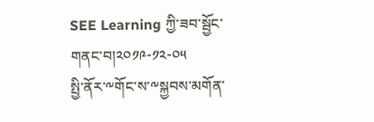SEE Learning ཀྱི་ཟབ་སྦྱོང་གནང་བ།༢༠༡༩-༡༢-༠༥
སྤྱི་ནོར་༸གོང་ས་༸སྐྱབས་མགོན་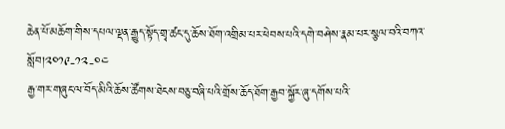ཆེན་པོ་མཆོག་གིས་དཔལ་ལྡན་རྒྱུད་སྟོད་གྲྭ་ཚང་དུ་ཆོས་ཐོག་འགྲིམ་པར་ཕེབས་པའི་དགེ་བཤེས་རྣམ་པར་སྩལ་བའི་བཀའ་སློབ།༢༠༡༩-༡༢-༠༤
རྒྱ་གར་གཞུང་ལ་བོད་མིའི་ཆོས་ཚོགས་ཐེངས་བཅུ་བཞི་པའི་གྲོས་ཆོད་ཐོག་རྒྱབ་སྐྱོར་ཞུ་དགོས་པའི་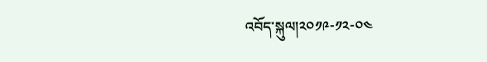འབོད་སྐུལ།༢༠༡༩-༡༢-༠༤